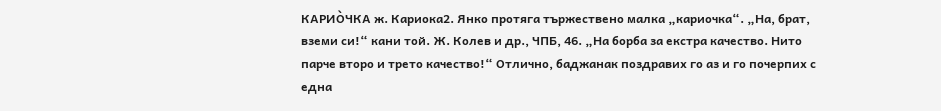КАРИО̀ЧКА ж. Кариока2. Янко протяга тържествено малка „кариочка“. „На, брат, вземи си!“ кани той. Ж. Колев и др., ЧПБ, 46. „На борба за екстра качество. Нито парче второ и трето качество!“ Отлично, баджанак поздравих го аз и го почерпих с една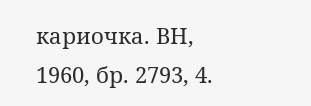кариочка. ВН, 1960, бр. 2793, 4.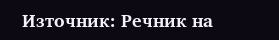Източник: Речник на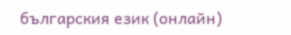българския език (онлайн)